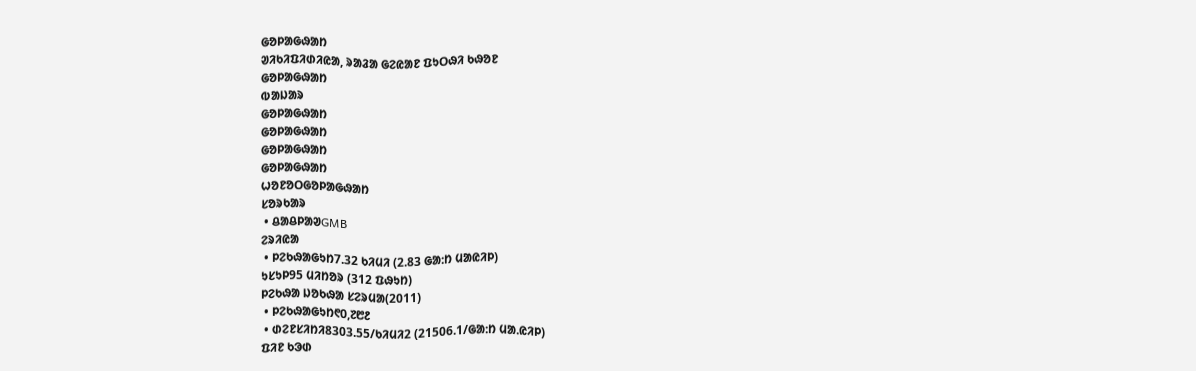ᱜᱚᱞᱟᱜᱷᱟᱴ
ᱣᱤᱠᱤᱯᱤᱰᱤᱭᱟ, ᱨᱟᱲᱟ ᱜᱮᱭᱟᱱ ᱯᱩᱛᱷᱤ ᱠᱷᱚᱱ
ᱜᱚᱞᱟᱜᱷᱟᱴ
ᱵᱟᱡᱟᱨ
ᱜᱚᱞᱟᱜᱷᱟᱴ
ᱜᱚᱞᱟᱜᱷᱟᱴ
ᱜᱚᱞᱟᱜᱷᱟᱴ
ᱜᱚᱞᱟᱜᱷᱟᱴ
ᱦᱚᱱᱚᱛᱜᱚᱞᱟᱜᱷᱟᱴ
ᱥᱚᱨᱠᱟᱨ
 • ᱪᱟᱪᱞᱟᱣGMB
ᱮᱨᱤᱭᱟ
 • ᱞᱮᱠᱷᱟᱜᱩᱴ7.32 ᱠᱤᱢᱤ (2.83 ᱜᱟᱺᱴ ᱢᱟᱭᱤᱞ)
ᱩᱥᱩᱞ95 ᱢᱤᱴᱚᱨ (312 ᱯᱷᱩᱴ)
ᱞᱮᱠᱷᱟ ᱡᱚᱠᱷᱟ ᱥᱮᱨᱢᱟ(2011)
 • ᱞᱮᱠᱷᱟᱜᱩᱴ᱖᱐,᱗᱘᱒
 • ᱰᱮᱱᱥᱤᱴᱤ8303.55/ᱠᱤᱢᱤ2 (21506.1/ᱜᱟᱺᱴ ᱢᱟᱹᱭᱤᱞ)
ᱯᱤᱱ ᱠᱳᱰ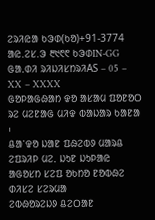ᱮᱨᱤᱭᱟ ᱠᱳᱰ(ᱠᱚ)+91-3774
ᱟᱭ.ᱮᱥ.ᱳ ᱓᱑᱖᱖ ᱠᱳᱰIN-GG
ᱜᱟᱹᱰᱤ ᱨᱤᱡᱤᱥᱴᱨᱤAS – 05 – XX – XXXX
ᱜᱚᱞᱟᱜᱷᱟᱴ ᱫᱚ ᱟᱥᱟᱢ ᱯᱚᱱᱚᱛ ᱨᱮ ᱢᱮᱱᱟᱜ ᱢᱤᱫ ᱵᱟᱡᱟᱨ ᱠᱟᱱᱟ ᱾
ᱪᱟᱸᱫᱚ ᱡᱟᱱ ᱯᱷᱮᱵᱽ ᱢᱟᱨᱪ ᱮᱯᱨᱤᱞ ᱢᱮᱹ ᱡᱩᱱ ᱡᱩᱞᱟᱭ ᱟᱜᱚᱥᱴ ᱥᱮᱯ ᱚᱠᱴᱚ ᱱᱚᱵᱷᱮ ᱰᱤᱥᱮ ᱥᱮᱨᱢᱟ
ᱮᱵᱷᱚᱨᱮᱡᱽ ᱪᱮᱛᱟᱱ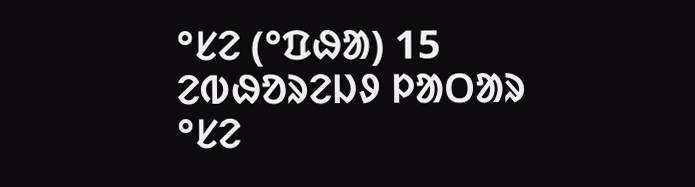°ᱥᱮ (°ᱯᱷᱟ) 15
ᱮᱵᱷᱚᱨᱮᱡᱽ ᱞᱟᱛᱟᱨ °ᱥᱮ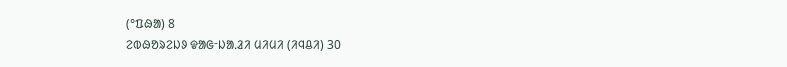(°ᱯᱷᱟ) 8
ᱮᱵᱷᱚᱨᱮᱡᱽ ᱫᱟᱜᱼᱡᱟᱹᱲᱤ ᱢᱤᱢᱤ (ᱤᱧᱪᱤ) 30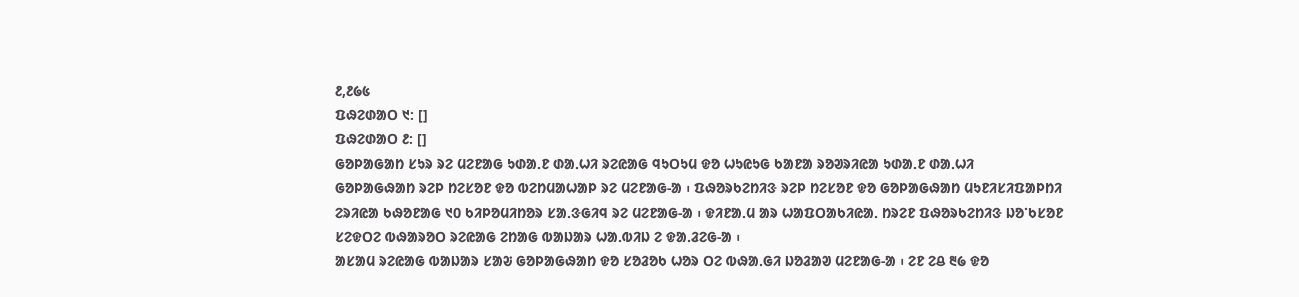᱒,᱒᱙᱕
ᱯᱷᱮᱰᱟᱛ ᱑: []
ᱯᱷᱮᱰᱟᱛ ᱒: []
ᱜᱚᱞᱟᱜᱟᱴ ᱥᱩᱨ ᱨᱮ ᱢᱮᱱᱟᱜ ᱩᱰᱟᱹᱱ ᱰᱟᱹᱦᱤ ᱨᱮᱭᱟᱜ ᱧᱩᱛᱩᱢ ᱫᱚ ᱦᱩᱭᱩᱜ ᱠᱟᱱᱟ ᱨᱚᱣᱨᱤᱭᱟ ᱩᱰᱟᱹᱱ ᱰᱟᱹᱦᱤ
ᱜᱚᱞᱟᱜᱷᱟᱴ ᱨᱮᱞ ᱴᱮᱥᱚᱱ ᱫᱚ ᱵᱮᱴᱢᱟᱦᱟᱞ ᱨᱮ ᱢᱮᱱᱟᱜ-ᱟ ᱾ ᱯᱷᱚᱨᱠᱮᱴᱤᱝ ᱨᱮᱞ ᱴᱮᱥᱚᱱ ᱫᱚ ᱜᱚᱞᱟᱜᱷᱟᱴ ᱢᱩᱱᱤᱥᱤᱯᱟᱞᱴᱤ ᱮᱨᱤᱭᱟ ᱠᱷᱚᱱᱟᱜ ᱑᱐ ᱠᱤᱞᱚᱢᱤᱴᱚᱨ ᱥᱟᱹᱝᱜᱤᱧ ᱨᱮ ᱢᱮᱱᱟᱜ-ᱟ ᱾ ᱫᱤᱱᱟᱹᱢ ᱟᱨ ᱦᱟᱯᱛᱟᱠᱤᱭᱟᱹ ᱴᱨᱮᱱ ᱯᱷᱚᱨᱠᱮᱴᱤᱝ ᱡᱚᱸᱠᱥᱚᱱ ᱥᱮᱫᱛᱮ ᱵᱷᱟᱨᱚᱛ ᱨᱮᱭᱟᱜ ᱮᱴᱟᱜ ᱵᱟᱡᱟᱨ ᱦᱟᱹᱵᱤᱡ ᱮ ᱫᱟᱹᱲᱮᱜ-ᱟ ᱾
ᱟᱥᱟᱢ ᱨᱮᱭᱟᱜ ᱵᱟᱡᱟᱨ ᱥᱟᱶ ᱜᱚᱞᱟᱜᱷᱟᱴ ᱫᱚ ᱥᱚᱲᱚᱠ ᱦᱚᱨ ᱛᱮ ᱵᱷᱟᱹᱜᱤ ᱡᱚᱲᱟᱣ ᱢᱮᱱᱟᱜ-ᱟ ᱾ ᱮᱱ ᱮᱪ ᱓᱙ ᱫᱚ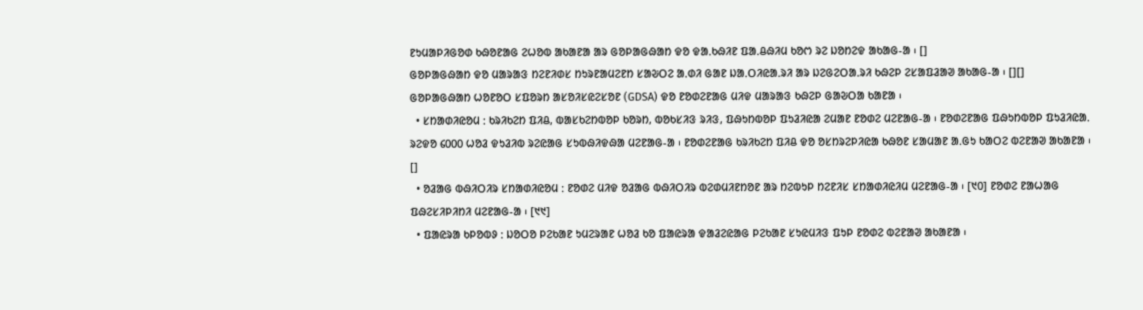ᱱᱩᱢᱟᱞᱤᱜᱚᱰ ᱠᱷᱚᱱᱟᱜ ᱮᱦᱚᱵ ᱟᱠᱟᱱᱟ ᱟᱨ ᱜᱚᱞᱟᱜᱷᱟᱴ ᱫᱚ ᱫᱟᱹᱠᱷᱤᱱ ᱯᱟᱹᱪᱷᱤᱢ ᱠᱚᱬ ᱨᱮ ᱡᱚᱴᱮᱫ ᱟᱠᱟᱜ-ᱟ ᱾ []
ᱜᱚᱞᱟᱜᱷᱟᱴ ᱫᱚ ᱢᱟᱨᱟᱝ ᱴᱮᱱᱤᱰᱥ ᱴᱩᱨᱱᱟᱢᱮᱱᱴ ᱥᱟᱶᱛᱮ ᱟᱹᱰᱤ ᱜᱟᱱ ᱡᱟᱹᱛᱤᱭᱟᱹᱨᱤ ᱟᱨ ᱡᱮᱜᱮᱛᱟᱹᱨᱤ ᱠᱷᱮᱞ ᱮᱥᱟᱯᱲᱟᱣ ᱟᱠᱟᱜ-ᱟ ᱾ [][]
ᱜᱚᱞᱟᱜᱷᱟᱴ ᱦᱚᱱᱚᱛ ᱥᱯᱚᱨᱴ ᱟᱥᱚᱤᱥᱭᱮᱥᱚᱱ (GDSA) ᱫᱚ ᱱᱚᱰᱮᱱᱟᱜ ᱢᱤᱫ ᱢᱟᱨᱟᱝ ᱠᱷᱮᱞ ᱜᱟᱶᱛᱟ ᱠᱟᱱᱟ ᱾
  • ᱥᱴᱟᱰᱤᱭᱚᱢ ᱺ ᱠᱨᱤᱠᱮᱴ ᱯᱤᱪ, ᱵᱟᱥᱠᱮᱴᱵᱚᱞ ᱠᱚᱨᱴ, ᱵᱚᱠᱥᱤᱝ ᱨᱤᱝ, ᱯᱷᱩᱴᱵᱚᱞ ᱯᱩᱲᱤᱭᱟ ᱮᱢᱟᱱ ᱱᱚᱰᱮ ᱢᱮᱱᱟᱜ-ᱟ ᱾ ᱱᱚᱰᱮᱱᱟᱜ ᱯᱷᱩᱴᱵᱚᱞ ᱯᱩᱲᱤᱭᱟᱹ ᱨᱮᱫᱚ ᱔᱐᱐᱐ ᱦᱚᱲ ᱫᱩᱲᱤᱵ ᱨᱮᱭᱟᱜ ᱥᱩᱵᱷᱤᱫᱷᱟ ᱢᱮᱱᱟᱜ-ᱟ ᱾ ᱱᱚᱰᱮᱱᱟᱜ ᱠᱨᱤᱠᱮᱴ ᱯᱤᱪ ᱫᱚ ᱚᱥᱴᱨᱮᱞᱤᱭᱟ ᱠᱷᱚᱱ ᱥᱟᱢᱟᱱ ᱟᱹᱜᱩ ᱠᱟᱛᱮ ᱵᱮᱱᱟᱣ ᱟᱠᱟᱱᱟ ᱾ []
  • ᱚᱲᱟᱜ ᱵᱷᱤᱛᱤᱨ ᱥᱴᱟᱰᱤᱭᱚᱢ ᱺ ᱱᱚᱰᱮ ᱢᱤᱫ ᱚᱲᱟᱜ ᱵᱷᱤᱛᱤᱨ ᱵᱮᱰᱢᱤᱱᱴᱚᱱ ᱟᱨ ᱴᱮᱵᱩᱞ ᱴᱮᱱᱤᱥ ᱥᱴᱟᱰᱤᱭᱤᱢ ᱢᱮᱱᱟᱜ-ᱟ ᱾ [᱑᱐] ᱱᱚᱰᱮ ᱱᱟᱦᱟᱜ ᱯᱷᱮᱥᱤᱞᱤᱴᱤ ᱢᱮᱱᱟᱜ-ᱟ ᱾ [᱑᱑]
  • ᱯᱟᱭᱨᱟ ᱠᱞᱚᱵᱽ ᱺ ᱡᱚᱛᱚ ᱞᱮᱠᱟᱱ ᱩᱢᱮᱨᱟᱱ ᱦᱚᱲ ᱠᱚ ᱯᱟᱭᱨᱟ ᱫᱟᱲᱮᱭᱟᱜ ᱞᱮᱠᱟᱱ ᱥᱩᱭᱢᱤᱝ ᱯᱩᱞ ᱱᱚᱰᱮ ᱵᱮᱱᱟᱣ ᱟᱠᱟᱱᱟ ᱾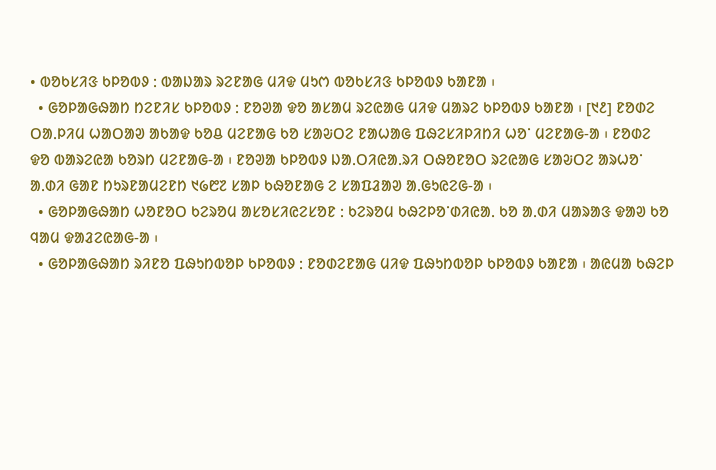• ᱵᱚᱠᱥᱤᱝ ᱠᱞᱚᱵᱽ ᱺ ᱵᱟᱡᱟᱨ ᱨᱮᱱᱟᱜ ᱢᱤᱫ ᱢᱩᱬ ᱵᱚᱠᱥᱤᱝ ᱠᱞᱚᱵᱽ ᱠᱟᱱᱟ ᱾
  • ᱜᱚᱞᱟᱜᱷᱟᱴ ᱴᱮᱱᱤᱥ ᱠᱞᱚᱵᱽ ᱺ ᱱᱚᱣᱟ ᱫᱚ ᱟᱥᱟᱢ ᱨᱮᱭᱟᱜ ᱢᱤᱫ ᱢᱟᱨᱮ ᱠᱞᱚᱵᱽ ᱠᱟᱱᱟ ᱾ [᱑᱒] ᱱᱚᱰᱮ ᱛᱟᱹᱞᱤᱢ ᱦᱟᱛᱟᱣ ᱟᱠᱟᱫ ᱠᱚᱪ ᱢᱮᱱᱟᱜ ᱠᱚ ᱥᱟᱶᱛᱮ ᱱᱟᱦᱟᱜ ᱯᱷᱮᱥᱤᱞᱤᱴᱤ ᱦᱚᱸ ᱢᱮᱱᱟᱜ-ᱟ ᱾ ᱱᱚᱰᱮ ᱫᱚ ᱵᱟᱨᱮᱭᱟ ᱠᱚᱨᱴ ᱢᱮᱱᱟᱜ-ᱟ ᱾ ᱱᱚᱣᱟ ᱠᱞᱚᱵᱽ ᱡᱟᱹᱛᱤᱭᱟᱹᱨᱤ ᱛᱷᱚᱱᱚᱛ ᱨᱮᱭᱟᱜ ᱥᱟᱶᱛᱮ ᱟᱨᱦᱚᱸ ᱟᱹᱰᱤ ᱜᱟᱱ ᱴᱩᱨᱱᱟᱢᱮᱱᱴ ᱑᱙᱘᱗ ᱥᱟᱞ ᱠᱷᱚᱱᱟᱜ ᱮ ᱥᱟᱯᱲᱟᱣ ᱟᱹᱜᱩᱭᱮᱜ-ᱟ ᱾
  • ᱜᱚᱞᱟᱜᱷᱟᱴ ᱦᱚᱱᱚᱛ ᱠᱮᱨᱚᱢ ᱟᱥᱚᱥᱤᱭᱮᱥᱚᱱ ᱺ ᱠᱮᱨᱚᱢ ᱠᱷᱮᱞᱚᱸᱰᱤᱭᱟᱹ ᱠᱚ ᱟᱹᱰᱤ ᱢᱟᱨᱟᱝ ᱫᱟᱣ ᱠᱚ ᱧᱟᱢ ᱫᱟᱲᱮᱭᱟᱜ-ᱟ ᱾
  • ᱜᱚᱞᱟᱜᱷᱟᱴ ᱨᱤᱱᱚ ᱯᱷᱩᱴᱵᱚᱞ ᱠᱞᱚᱵᱽ ᱺ ᱱᱚᱰᱮᱱᱟᱜ ᱢᱤᱫ ᱯᱷᱩᱴᱵᱚᱞ ᱠᱞᱚᱵᱽ ᱠᱟᱱᱟ ᱾ ᱟᱭᱢᱟ ᱠᱷᱮᱞ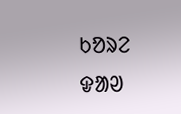ᱠᱚᱨᱮ ᱫᱟᱣ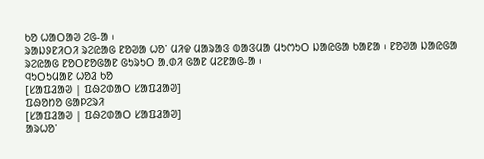ᱠᱚ ᱦᱟᱛᱟᱣ ᱮᱜ-ᱟ ᱾
ᱨᱟᱡᱽᱱᱤᱛᱤ ᱨᱮᱭᱟᱜ ᱱᱚᱣᱟ ᱦᱚᱸ ᱢᱤᱫ ᱢᱟᱨᱟᱝ ᱵᱟᱝᱢᱟ ᱢᱩᱬᱩᱛ ᱡᱟᱭᱜᱟ ᱠᱟᱱᱟ ᱾ ᱱᱚᱣᱟ ᱡᱟᱭᱜᱟ ᱨᱮᱭᱟᱜ ᱱᱚᱛᱱᱚᱜᱟᱱ ᱜᱩᱨᱩᱛ ᱟᱹᱰᱤ ᱜᱟᱱ ᱢᱮᱱᱟᱜ-ᱟ ᱾
ᱧᱩᱛᱩᱢᱟᱱ ᱦᱚᱲ ᱠᱚ
[ᱥᱟᱯᱲᱟᱣ | ᱯᱷᱮᱰᱟᱛ ᱥᱟᱯᱲᱟᱣ]
ᱯᱷᱚᱴᱚ ᱜᱟᱞᱮᱨᱤ
[ᱥᱟᱯᱲᱟᱣ | ᱯᱷᱮᱰᱟᱛ ᱥᱟᱯᱲᱟᱣ]
ᱟᱨᱦᱚᱸ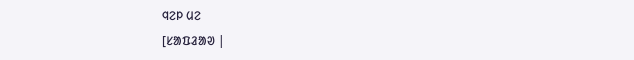ᱧᱮᱞ ᱢᱮ
[ᱥᱟᱯᱲᱟᱣ |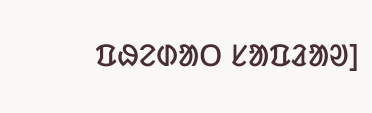ᱯᱷᱮᱰᱟᱛ ᱥᱟᱯᱲᱟᱣ]